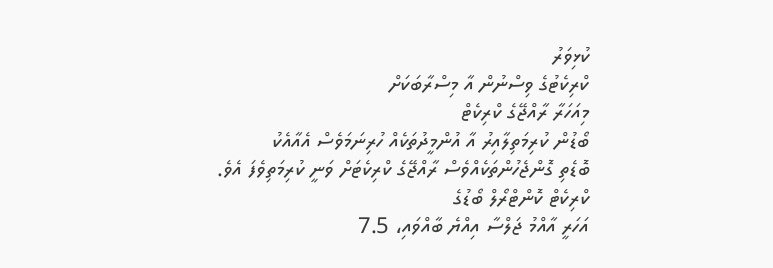ކުޅިވަރު
ކްރިކެޓުގެ ވިސްނުން އާ މިސްރާބަކަށް
މިއަހަރާ ރާއްޖޭގެ ކްރިކެޓް
ބޯޑުން ކުރިމަތިލާއިރު އާ އުންމީދުތަކެއް ހުރިނަމަވެސް އެއާއެކު
ބޮޑެތި ގޮންޖެހުންތަކެއްވެސް ރާއްޖޭގެ ކްރިކެޓަށް ވަނީ ކުރިމަތިވެފަ އެވެ.
ކްރިކެޓް ކޮންޓްރޯލް ބޯޑުގެ
އަހަރީ އާއްމު ޖަލްސާ އިއްޔެ ބާއްވައި، 7.5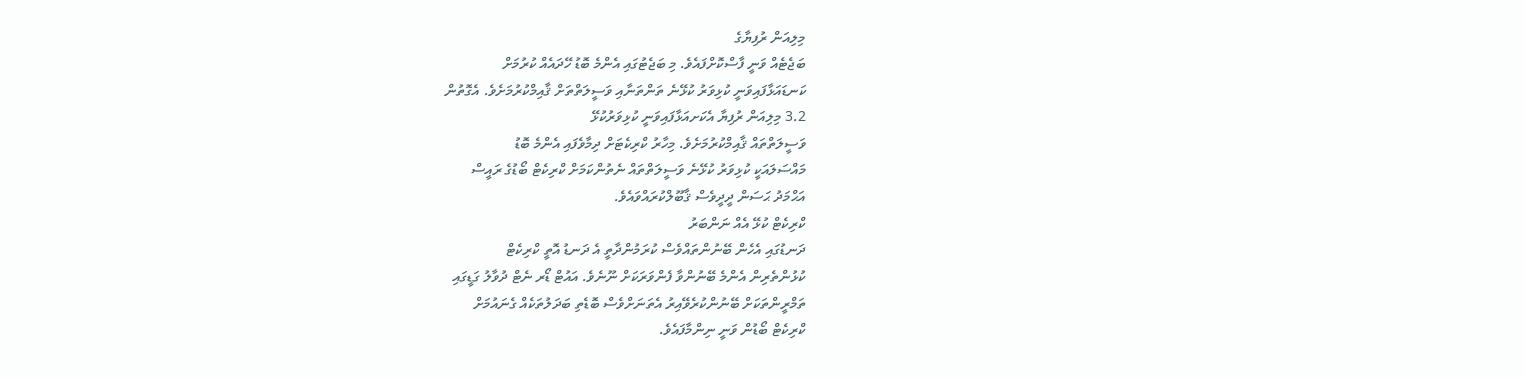މިލިއަން ރުފިޔާގެ
ބަޖެޓެއް ވަނީ ފާސްކޮށްފައެވެ. މި ބަޖެޓުގައި އެންމެ ބޮޑު ހޭދައެއް ކުރުމަށް
ކަނޑައަޅާފައިވަނީ ކުޅިވަރު ކުޅޭނެ ތަންތަނާއި ވަސީލަތްތަށް ޤާއިމްކުރުމަށެވެ. އެގޮތުން
3.2 މިލިއަން ރުފިޔާ އެކަށއަޅާފައިވަނީ ކުޅިވަރުކުޅޭ
ވަސީލަތްތައް ޤާއިމްކުރުމަށެވެ. މިހާރު ކްރިކެޓަށް ދިމާވެފައި އެންމެ ބޮޑު
މައްސަލައަކީ ކުޅިވަރު ކުޅޭނެ ވަސީލަތްތައް ނެތުންކަމަށް ކްރިކެޓް ބޯޑުގެ ރައީސް
އަޙްމަދު ޙަސަން ދީދީވެސް ޤާބޫލްކުރައްވައެވެ.
ކްރިކެޓް ކުޅޭ އެއް ނަންބަރު
ދަނޑުގައި އެހެން ބޭނުންތައްވެސް ކުރަމުންދާތީ އެ ދަނޑު އޮތީ ކްރިކެޓް
ކުޅުންތެރިން އެންމެ ބޭނުންވާ ފެންވަރަކަށް ނޫނެވެ. އައުޓް ޑޯރ ނެޓް ދުވާލު ގަޑީގައި
ތަމްރީންތަކަށް ބޭނުންކުރެވޭއިރު އެތަނަށްވެސް ބޮޑެތި ބަދަލުތަކެއް ގެނައުމަށް
ކްރިކެޓް ބޯޑުން ވަނީ ނިންމާފައެވެ.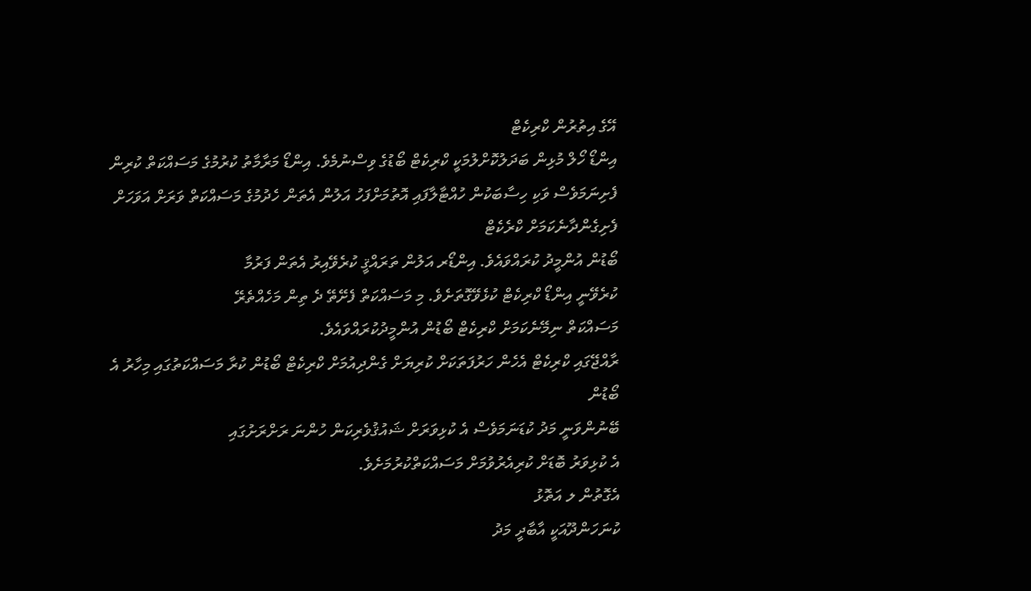އޭގެ އިތުރުން ކްރިކެޓް
އިންޑޯ ހޯލް މުޅިން ބަދަލުކޮށްލުމަކީ ކްރިކެޓް ބޯޑުގެ ވިސްނުމެވެ. އިންޑޯ މަރާމާތު ކުރުމުގެ މަސައްކަތް ކުރިން ފެށިނަމަވެސް ވަކި ހިސާބަކުން ހުއްޓާލާފައި އޮތުމަށްފަހު އަލުން އެތަން ހެދުމުގެ މަސައްކަތް ވަރަށް އަވަހަށް ފެށިގެންދާނެކަމަށް ކްރެކެޓް
ބޯޑުން އުންމީދު ކުރައްވައެވެ. އިންޑޯރ އަލުން ތަރައްޤީ ކުރެވޭއިރު އެތަން ފަރުމާ
ކުރެވޭނީ އިންޑޯ ކްރިކެޓް ކުޅެވޭގޮތަށެވެ. މި މަސައްކަތް ފެށޭތޭ ދެ ތިން މަހެއްތެރޭ
މަސައްކަތް ނިމޭނެކަމަށް ކްރިކެޓް ބޯޑުން އުންމީދުކުރައްވައެވެ.
ރާއްޖޭގައި ކްރިކެޓް އެހެން ހަރުފަތަކަށް ކުރިޔަށް ގެންދިއުމަށް ކްރިކެޓް ބޯޑުން ކުރާ މަސައްކަތުގައި މިހާރު އެ ބޯޑުން
ބޭނުންވަނީ މަދު ކުޑަނަމަވެސް އެ ކުޅިވަރަށް ޝައުޤުވެރިކަން ހުންނަ ރަށްރަށުގައި
އެ ކުޅިވަރު ބޮޑަށް ކުރިއެރުވުމަށް މަސައްކަތްކުރުމަށެވެ.
އެގޮތުން ލ އަތޮޅު
ކުނަހަންދޫއަކީ އާބާދީ މަދު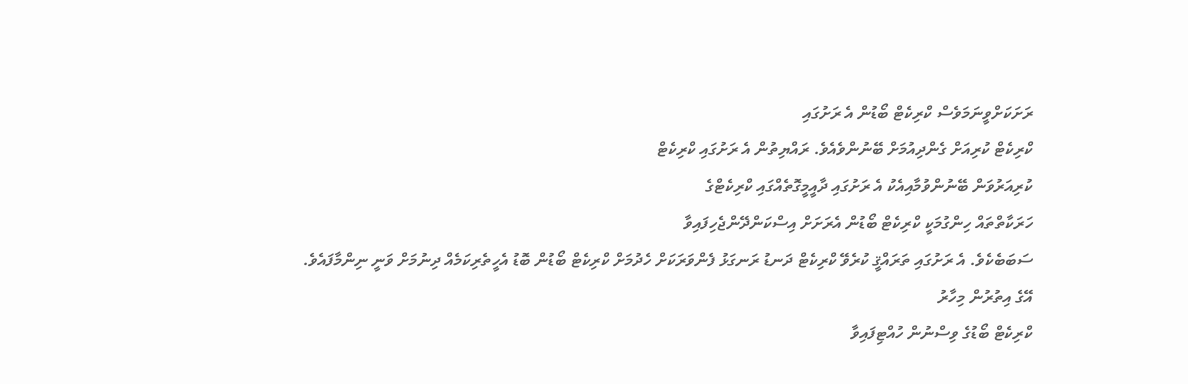ރަށަކަށްވީނަމަވެސް ކްރިކެޓް ބޯޑުން އެ ރަށުގައި
ކްރިކެޓް ކުރިއަށް ގެންދިއުމަށް ބޭނުންވެއެވެ. ރައްޔިތުން އެ ރަށުގައި ކްރިކެޓް
ކުރިއަރުވަން ބޭނުންވުމާއިއެކު އެ ރަށުގައި ދާއީމީގޮތެއްގައި ކްރިކެޓްގެ
ހަރަކާތްތައް ހިންގުމަކީ ކްރިކެޓް ބޯޑުން އެރަށަށް އިސްކަންދޭންޖެހިފައިވާ
ސަބަބެކެވެ. އެ ރަށުގައި ތަރައްޤީ ކުރެވޭ ކްރިކެޓް ދަނޑު ރަނގަޅު ފެންވަރަކަށް ހެދުމަށް ކްރިކެޓް ބޯޑުން ބޮޑު އެހީތެރިކަމެއް ދިނުމަށް ވަނީ ނިންމާފައެވެ.
އޭގެ އިތުރުން މިހާރު
ކްރިކެޓް ބޯޑުގެ ވިސްނުން ހުއްޓިފައިވާ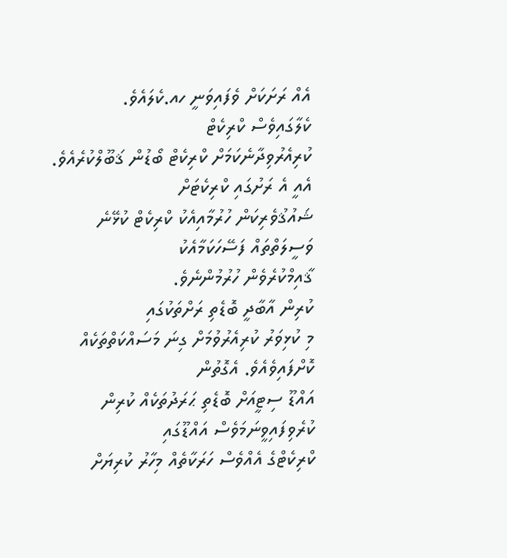އެއް ރަށަކަށް ވެފައިވަނީ ހއ.ކެލައެވެ.
ކެލާގައިވެސް ކްރިކެޓް
ކުރިއެރުވިދާނެކަމަށް ކްރިކެޓް ބޯޑުން ޤަބޫލްކުރެއެވެ. އެއީ އެ ރަށުގައި ކްރިކެޓަށް
ޝައުޤުވެރިކަން ހުރުމާއިއެކު ކްރިކެޓް ކުޅޭނެ ވަސީލަތްތައް ފަސޭހަކަމާއެކު
ޤާއިމްކުރެވެން ހުރުމުންނެވެ.
ކުރިން އާބާދީ ބޮޑެތި ރަށްތަކުގައި
މި ކުޅިވަރު ކުރިއެރުވުމަށް ގިނަ މަސައްކަތްތަކެއް ކޮށްފައިވެއެވެ. އެގޮތުން
އައްޑޫ ސިޓީއަށް ބޮޑެތި ޙަރަދުތަކެއް ކުރިން ކުރެވިފައިވީނަމަވެސް އައްޑޫގައި
ކްރިކެޓްގެ އެއްވެސް ހަރަކާތެއް މިހާރު ކުރިޔަށް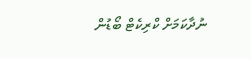ނުދާކަމަށް ކްރިކެޓް ބޯޑުން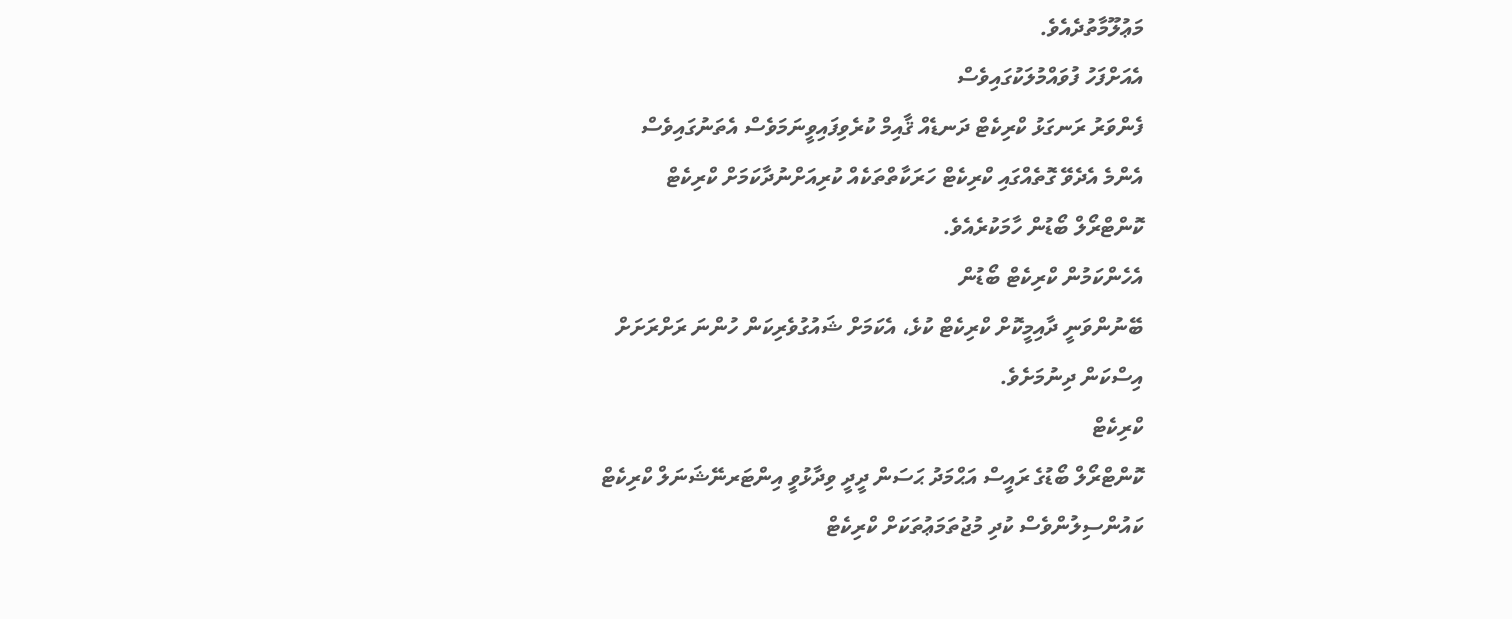މަޢުލޫމާތުދެއެވެ.
އެއަށްފަހު ފުވައްމުލަކުގައިވެސް
ފެންވަރު ރަނގަޅު ކްރިކެޓް ދަނޑެއް ޤާއިމް ކުރެވިފައިވީނަމަވެސް އެތަނުގައިވެސް
އެންމެ އެދެވޭ ގޮތެއްގައި ކްރިކެޓް ހަރަކާތްތަކެއް ކުރިއަށްނުދާކަމަށް ކްރިކެޓް
ކޮންޓްރޯލް ބޯޑުން ހާމަކުރެއެވެ.
އެހެންކަމުން ކްރިކެޓް ބޯޑުން
ބޭނުންވަނީ ދާއިމީކޮށް ކްރިކެޓް ކުޅެ، އެކަމަށް ޝައުގުވެރިކަން ހުންނަ ރަށްރަށަށް
އިސްކަން ދިނުމަށެވެ.
ކްރިކެޓް
ކޮންޓްރޯލް ބޯޑުގެ ރައީސް އަޙްމަދު ޙަސަން ދީދީ ވިދާޅުވީ އިންޓަރނޭޝަނަލް ކްރިކެޓް
ކައުންސިލުންވެސް ކުދި މުޖުތަމަޢުތަކަށް ކްރިކެޓް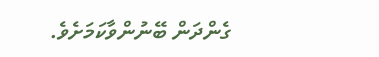ގެންދަން ބޭނުންވާކަމަށެވެ.